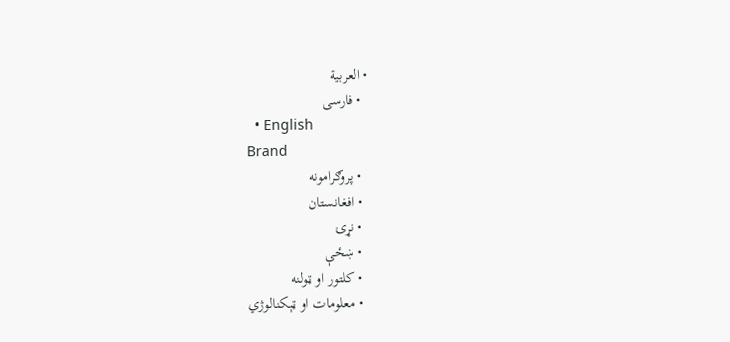• العربية
  • فارسی
  • English
Brand
  • پروګرامونه
  • افغانستان
  • نړۍ
  • ښځې
  • کلتور او ټولنه
  • معلومات او ټېکنالوژي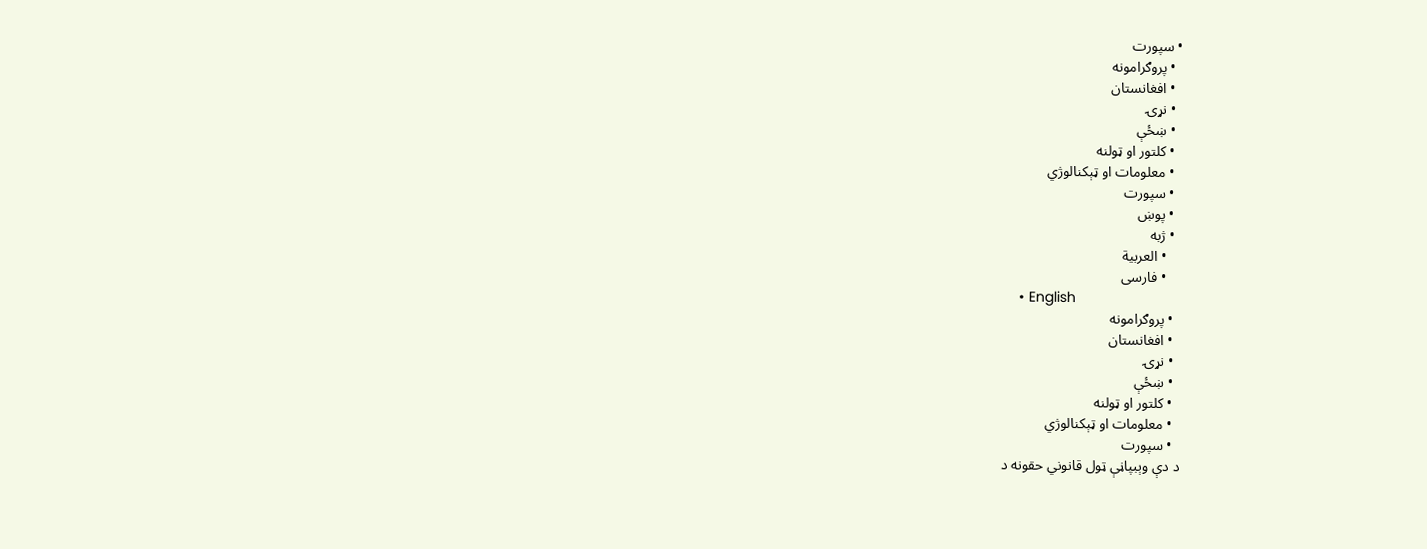• سپورت
  • پروګرامونه
  • افغانستان
  • نړۍ
  • ښځې
  • کلتور او ټولنه
  • معلومات او ټېکنالوژي
  • سپورت
  • پوښ
  • ژبه
    • العربية
    • فارسی
    • English
  • پروګرامونه
  • افغانستان
  • نړۍ
  • ښځې
  • کلتور او ټولنه
  • معلومات او ټېکنالوژي
  • سپورت
د دې وېبپاڼې ټول قانوني حقونه د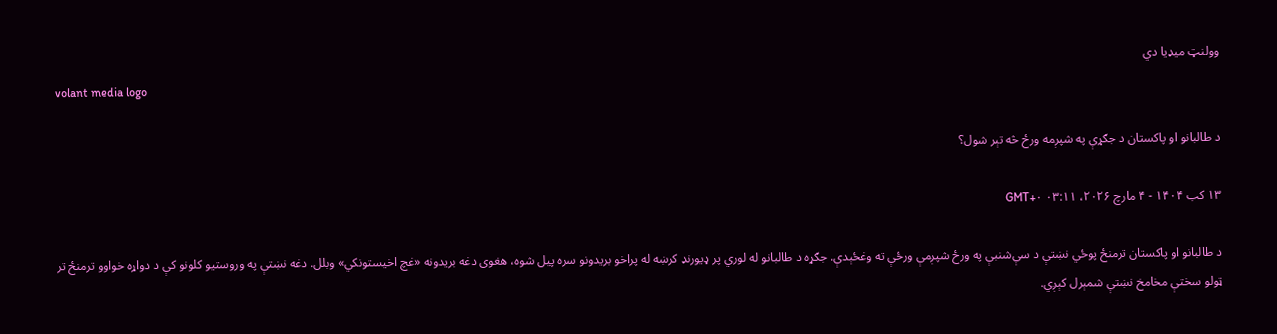وولنټ میډیا دي
volant media logo

د طالبانو او پاکستان د جګړې په شپږمه ورځ څه تېر شول؟

۱۳ کب ۱۴۰۴ - ۴ مارچ ۲۰۲۶، ۰۳:۱۱ GMT+۰

د طالبانو او پاکستان ترمنځ پوځي نښتې د سې‌شنبې په ورځ شپږمې ورځې ته وغځېدې. جګړه د طالبانو له لوري پر ډیورنډ کرښه له پراخو بریدونو سره پيل شوه، هغوی دغه بریدونه «غچ اخیستونکي» وبلل. دغه نښتې په وروستيو کلونو کې د دواړه خواوو ترمنځ تر ټولو سختې مخامخ نښتې شمېرل کېږي.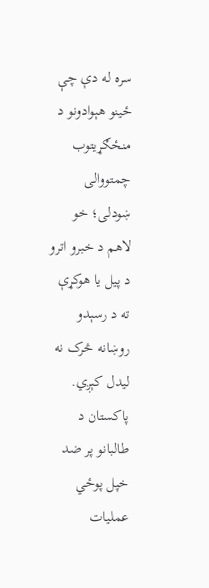سره له دې چې ځينو هېوادونو د منځګړيتوب چمتووالی ښودلی؛ خو لاهم د خبرو اترو د پيل يا هوکړې ته د رسېدو روښانه څرک نه ليدل کېږي. پاکستان د طالبانو پر ضد خپل پوځي عمليات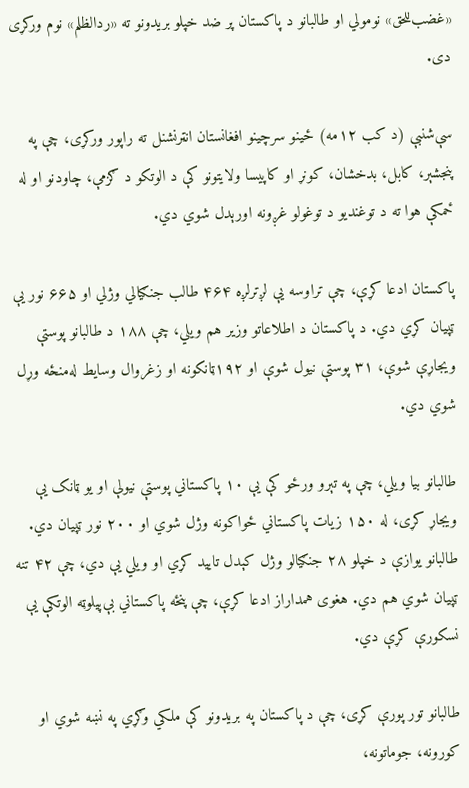«غضب‌للحق» نومولي او طالبانو د پاکستان پر ضد خپلو بريدونو ته «ردالظلم» نوم ورکړی دی.

سې‌شنبې (د کب ۱۲مه) ځينو سرچينو افغانستان انټرنشنل ته راپور ورکړی، چې په پنجشېر، کابل، بدخشان، کونړ او کاپيسا ولايتونو کې د الوتکو د ګزمې، چاودنو او له ځمکې هوا ته د توغنديو د توغولو غږونه اورېدل شوي دي.

پاکستان ادعا کړې، چې تراوسه يې لږترلږه ۴۶۴ طالب جنګيالي وژلي او ۶۶۵ نور يې ټپيان کړي دي. د پاکستان د اطلاعاتو وزير هم ويلي، چې ۱۸۸ د طالبانو پوستې ويجاړې شوې، ۳۱ پوستې نيول شوې او ۱۹۲ټانکونه او زغروال وسايط له‌منځه وړل شوي دي.

طالبانو بيا ويلي، چې په تېرو ورځو کې يې ۱۰ پاکستاني پوستې نيولې او يو ټانک يې ويجاړ کړی، له ۱۵۰ زيات پاکستاني ځواکونه وژل شوي او ۲۰۰ نور ټپيان دي. طالبانو يوازې د خپلو ۲۸ جنګيالو وژل کېدل تاييد کړي او ويلي يې دي، چې ۴۲ تنه ټپيان شوي هم دي. هغوی همداراز ادعا کړې، چې پنځه پاکستاني بې‌پيلوټه الوتکې يې نسکورې کړې دي.

طالبانو تور پورې کړی، چې د پاکستان په بريدونو کې ملکي وګړي په نښه شوي او کورونه، جوماتونه،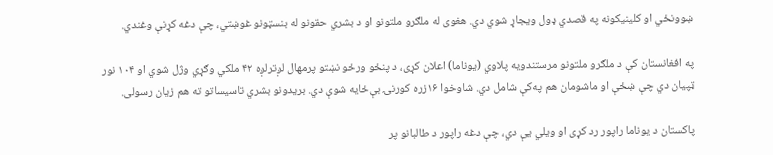ښوونځي او کلينيکونه په قصدي ډول ويجاړ شوي دي. هغوی له ملګرو ملتونو او د بشري حقونو له بنسټونو غوښتي، چې دغه کړنې وغندي.

په افغانستان کې د ملګرو ملتونو مرستندویه پلاوي (یوناما) اعلان کړی، د پنځو ورځو نښتو پرمهال لږترلږه ۴۲ ملکي وګړي وژل شوي او ۱۰۴ نور ټپيان دي چې ښځې او ماشومان هم په‌کې شامل دي. شاوخوا ۱۶زره کورنۍ بې‌ځايه شوې دي. بريدونو بشري تاسيساتو ته هم زيان رسولی.

پاکستان د يوناما راپور رد کړی او ويلي يې دي، چې دغه راپور د طالبانو پر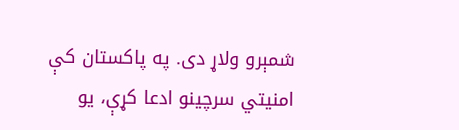شمېرو ولاړ دی. په پاکستان کې امنيتي سرچينو ادعا کړې، يو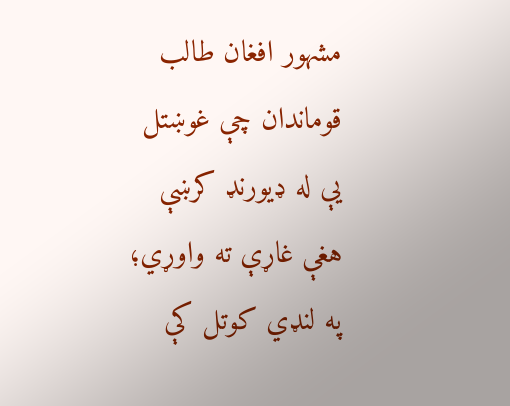مشهور افغان طالب قوماندان چې غوښتل يې له ډیورنډ کرښې هغې غاړې ته واوړي؛ په لنډي کوتل کې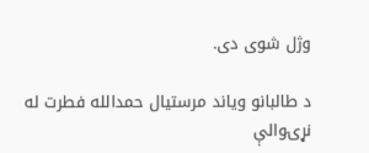وژل شوی دی.

د طالبانو وياند مرستيال حمدالله فطرت له نړۍوالې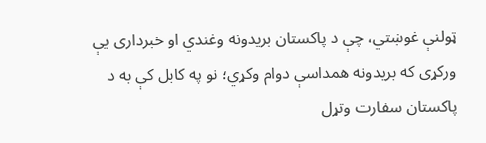ټولنې غوښتي، چې د پاکستان بريدونه وغندي او خبرداری يې ورکړی که بريدونه همداسې دوام وکړي؛ نو په کابل کې به د پاکستان سفارت وتړل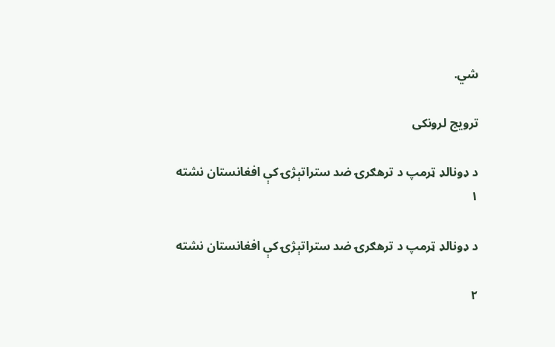شي.

ترویج لرونکی

د ډونالډ ټرمپ د ترهګرۍ ضد ستراتېژۍ کې افغانستان نشته
۱

د ډونالډ ټرمپ د ترهګرۍ ضد ستراتېژۍ کې افغانستان نشته

۲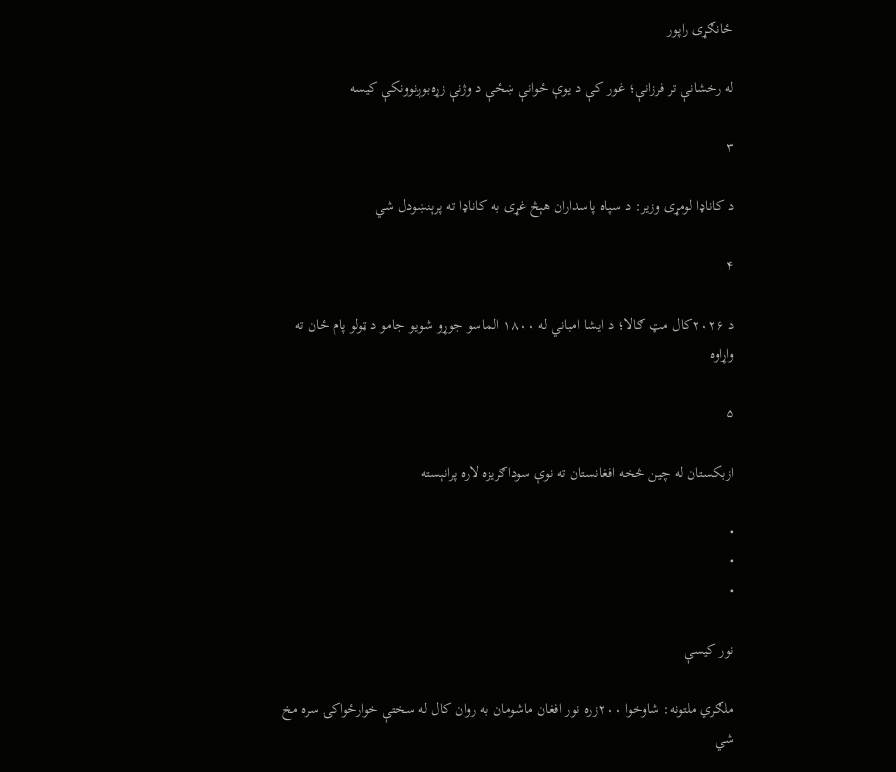ځانګړی راپور

له رخشانې تر فرزانې؛ غور کې د یوې ځوانې ښځې د وژنې زړه‌بوږنوونکې کیسه

۳

د کاناډا لومړی وزیر: د سپاه پاسداران هېڅ غړی به کاناډا ته پرېنښودل شي

۴

د ۲۰۲۶کال مټ ګالا؛ د ایشا امباني له ۱۸۰۰ الماسو جوړو شويو جامو د ټولو پام ځان ته واړاوه

۵

ازبکستان له چین څخه افغانستان ته نوې سوداګریزه لاره پرانېسته

•
•
•

نور کیسې

ملګري ملتونه: شاوخوا ۲۰۰زره نور افغان ماشومان به روان کال له سختې خوارځواکۍ سره مخ شي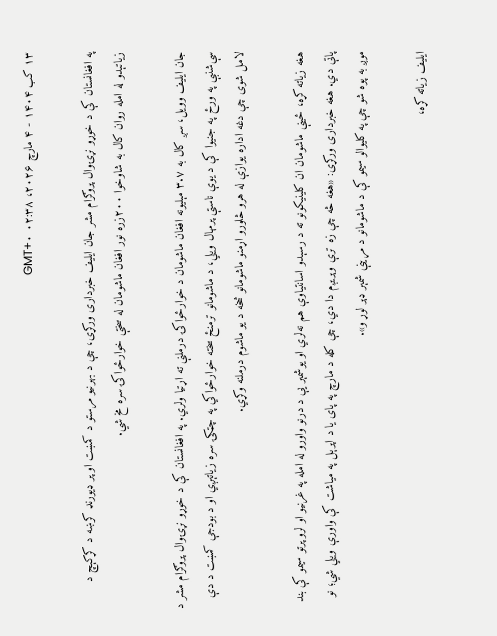۱۳ کب ۱۴۰۴ - ۴ مارچ ۲۰۲۶، ۰۲:۳۸ GMT+۰

په افغانستان کې د خوړو نړۍوال پروګرام مشر جان ایلیف خبرداری ورکړی، چې د بهرنيو مرستو د کمښت او پر ډیورنډ کرښه د کړکېچ د زياتېدو له امله روان کال به شاوخوا ۲۰۰زره نور افغان ماشومان له سختې خوارځواکۍ سره مخ شي.

جان ایلیف وویل، سږ کال به ۳.۷ مېليونه افغان ماشومان د خوارځواکۍ درملنې ته اړتيا ولري. په افغانستان کې د خوړو نړۍوال پروګرام مشر د سې‌شنبې په ورځ په جنیوا کې د يوې ناستې پرمهال ويلي، د ماشومانو ترمنځ سخته خوارځواکي په چټکۍ سره زياتېږي او د بودجې کمښت د دې لامل شوی چې دغه اداره يوازې له هرو څلورو اړمنو ماشومانو څخه د يو ماشوم درملنه وکړي.

هغه زياته کړه، ځينې ماشومان ان کلينيکونو ته د رسېدو اسانتیاوې هم نه‌لري او يوشمېر يې د درنو واورو له امله په غرنیو او لرو پرتو سيمو کې بند پاتې دي. هغه خبرداری ورکړی: «هغه څه چې زه ترې وېريږم دا دي، چې کله د مارچ په پای يا د اپرېل په مياشت کې واورې ويلي شي؛ نو موږ به پوه شو چې په کليوالو سيمو کې د ماشومانو د مړينې شمېر ډېر لوړ و».

ایلیف زياته کړه،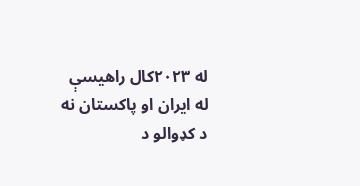له ۲۰۲۳کال راهيسې له ایران او پاکستان نه د کډوالو د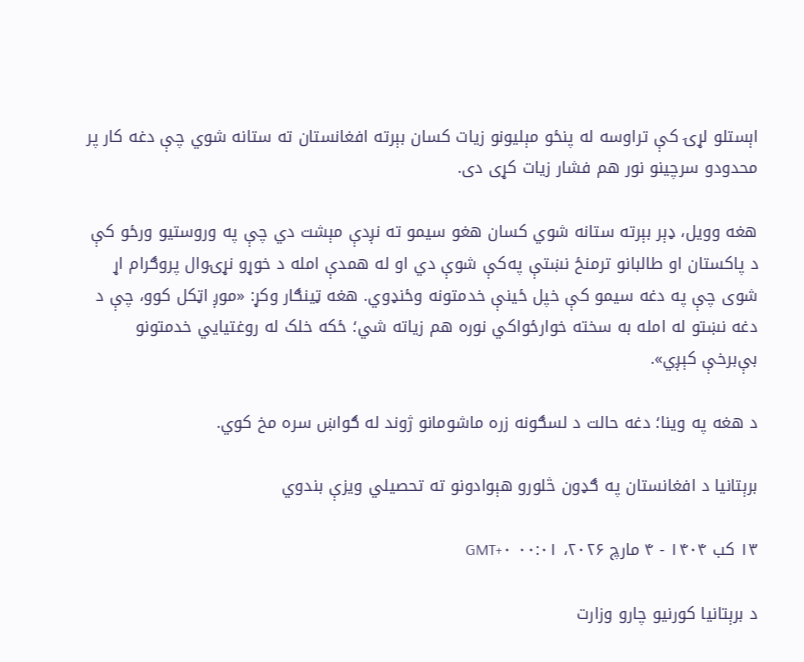اېستلو لړۍ کې تراوسه له پنځو مېليونو زيات کسان بېرته افغانستان ته ستانه شوي چې دغه کار پر محدودو سرچينو نور هم فشار زيات کړی دی.

هغه وويل، ډېر بېرته ستانه شوي کسان هغو سيمو ته نږدې مېشت دي چې په وروستيو ورځو کې د پاکستان او طالبانو ترمنځ نښتې په‌کې شوې دي او له همدې امله د خوړو نړۍوال پروګرام اړ شوی چې په دغه سيمو کې خپل ځينې خدمتونه وځنډوي. هغه ټينګار وکړ: «موږ اټکل کوو، چې د دغه نښتو له امله به سخته خوارځواکي نوره هم زياته شي؛ ځکه خلک له روغتيايي خدمتونو بې‌برخې کېږي».

د هغه په وینا؛ دغه حالت د لسګونه زره ماشومانو ژوند له ګواښ سره مخ کوي.

برېتانیا د افغانستان په ګډون څلورو هېوادونو ته تحصیلي ویزې بندوي

۱۳ کب ۱۴۰۴ - ۴ مارچ ۲۰۲۶، ۰۰:۰۱ GMT+۰

د برېتانیا کورنیو چارو وزارت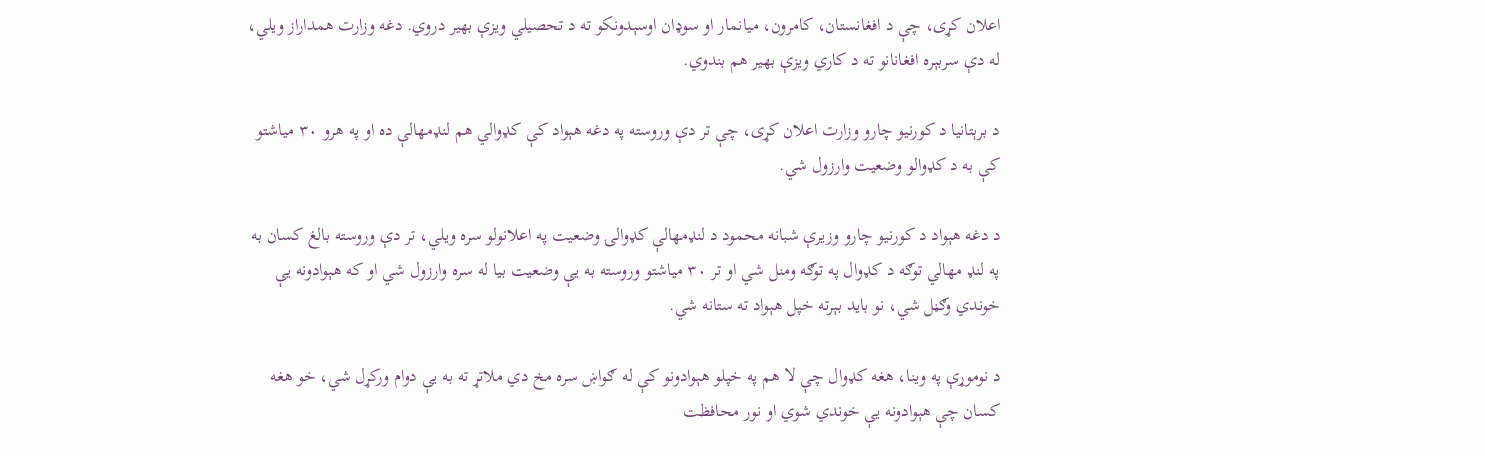اعلان کړی، چې د افغانستان، کامرون، میانمار او سوډان اوسېدونکو ته د تحصیلي ویزې بهیر دروي. دغه وزارت همداراز ویلي، له دې سربېره افغانانو ته د کاري ویزې بهیر هم بندوي.

د برېتانیا د کورنیو چارو وزارت اعلان کړی، چې تر دې وروسته په دغه هېواد کې کډوالي هم لنډمهالې ده او په هرو ۳۰ میاشتو کې به د کډوالو وضعیت وارزول شي.

د دغه هېواد د کورنیو چارو وزیرې شبانه محمود د لنډمهالې کډوالۍ وضعیت په اعلانولو سره ویلي، تر دې وروسته بالغ کسان به په لنډ مهالي توګه د کډوال په توګه ومنل شي او تر ۳۰ میاشتو وروسته به یې وضعیت بیا له سره وارزول شي او که هېوادونه یې خوندي وګڼل شي، نو باید بېرته خپل هېواد ته ستانه شي.

د نوموړې په وینا، هغه کډوال چې لا هم په خپلو هېوادونو کې له ګواښ سره مخ دي ملاتړ ته به یې دوام ورکړل شي، خو هغه کسان چې هېوادونه یې خوندي شوي او نور محافظت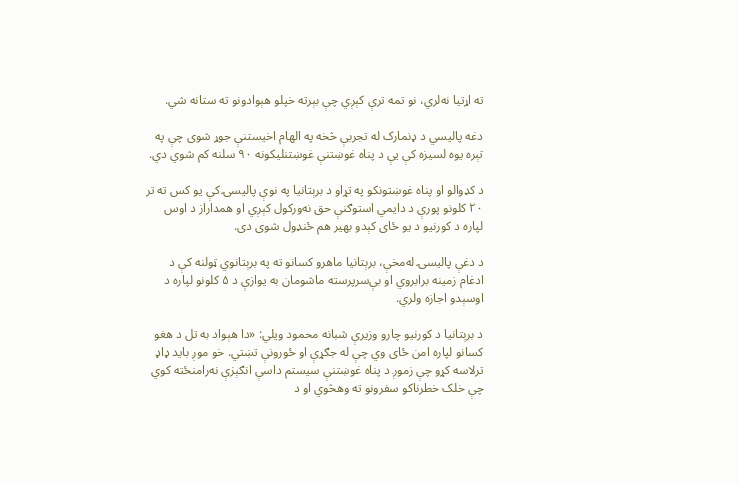ته اړتیا نه‌لري، نو تمه ترې کېږي چې بېرته خپلو هېوادونو ته ستانه شي.

دغه پالیسي د ډنمارک له تجربې څخه په الهام اخیستنې جوړ شوی چې په تېره یوه لسیزه کې یې د پناه غوښتنې غوښتنلیکونه ۹۰ سلنه کم شوي دي.

د کډوالو او پناه غوښتونکو په تړاو د برېتانیا په نوې پالیسۍ کې یو کس ته تر ۲۰ کلونو پورې د دایمي استوګنې حق نه‌ورکول کېږي او همداراز د اوس لپاره د کورنیو د یو ځای کېدو بهیر هم ځنډول شوی دی.

د دغې پالیسۍ له‌مخې، برېتانیا ماهرو کسانو ته په برېتانوي ټولنه کې د ادغام زمینه برابروي او بې‌سرپرسته ماشومان به یوازې د ۵ کلونو لپاره د اوسېدو اجازه ولري.

د برېتانیا د کورنیو چارو وزیرې شبانه محمود ویلي: «دا هېواد به تل د هغو کسانو لپاره امن ځای وي چې له جګړې او ځورونې تښتي. خو موږ باید ډاډ ترلاسه کړو چې زموږ د پناه غوښتنې سیستم داسې انګېزې نه‌رامنځته کوي چې خلک خطرناکو سفرونو ته وهڅوي او د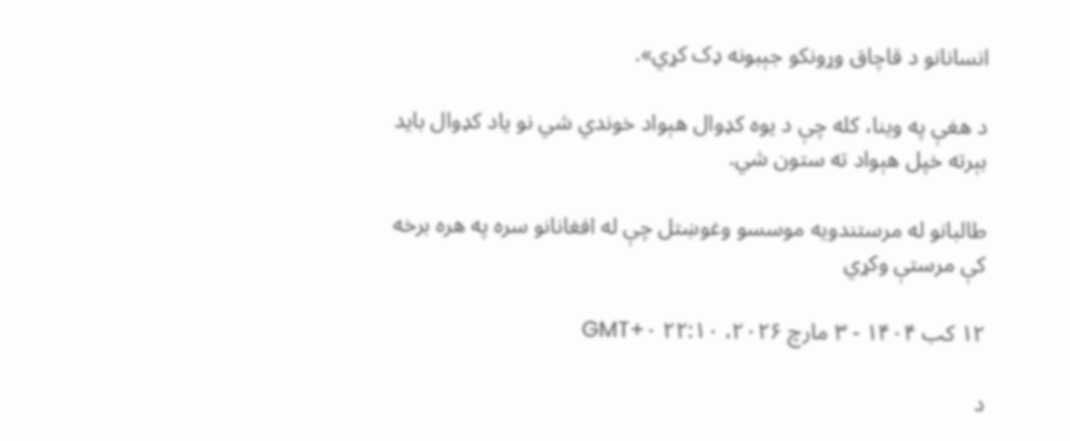انسانانو د قاچاق وړونکو جېبونه ډک کړي».

د هغې په وینا، کله چې د یوه کډوال هېواد خوندي شي نو یاد کډوال باید بېرته خپل هېواد ته ستون شي.

طالبانو له مرستندویه موسسو وغوښتل چې له افغانانو سره په هره برخه کې مرستې وکړي

۱۲ کب ۱۴۰۴ - ۳ مارچ ۲۰۲۶، ۲۲:۱۰ GMT+۰

د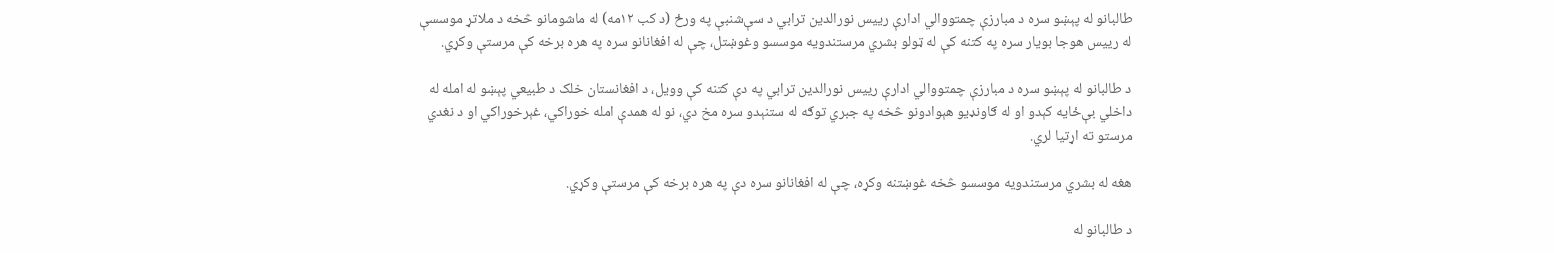طالبانو له پېښو سره د مبارزې چمتووالي ادارې رييس نورالدین ترابي د سې‌شنبې په ورځ (د کب ۱۲مه) له ماشومانو څخه د ملاتړ موسسې له رييس هوجا بویار سره په کتنه کې له ټولو بشري مرستندویه موسسو وغوښتل، چې له افغانانو سره په هره برخه کې مرستې وکړي.

د طالبانو له پېښو سره د مبارزې چمتووالي ادارې رييس نورالدین ترابي په دې کتنه کې وویل، د افغانستان خلک د طبیعي پېښو له امله له داخلي بې‌ځایه کېدو او له ګاونډیو هېوادونو څخه په جبري توګه له ستنېدو سره مخ دي، نو له همدې امله خوراکي، غېرخوراکي او د نغدي مرستو ته اړتیا لري.

هغه له بشري مرستندویه موسسو څخه غوښتنه وکړه، چې له افغانانو سره دې په هره برخه کې مرستې وکړي.

د طالبانو له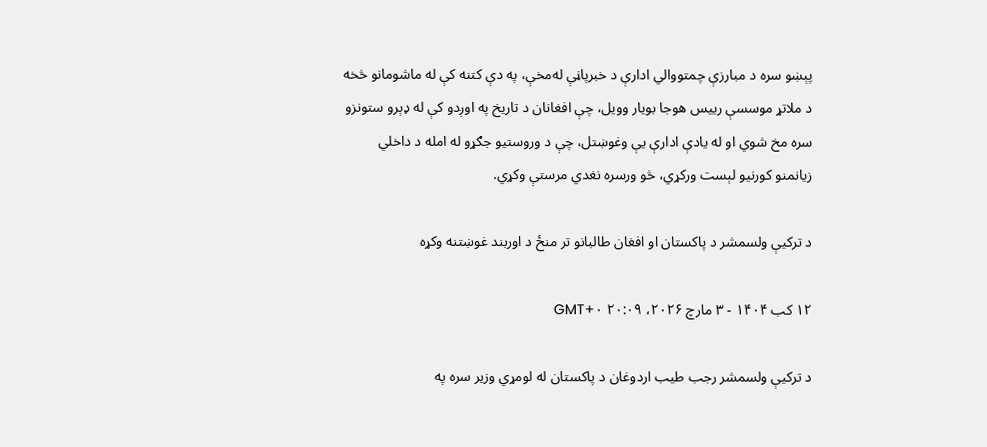پېښو سره د مبارزې چمتووالي ادارې د خبرپاڼې له‌مخې، په دې کتنه کې له ماشومانو څخه د ملاتړ موسسې رييس هوجا بویار وویل، چې افغانان د تاریخ په اوږدو کې له ډېرو ستونزو سره مخ شوي او له یادې ادارې یې وغوښتل، چې د وروستیو جګړو له امله د داخلي زیانمنو کورنیو لېست ورکړي، څو ورسره نغدي مرستې وکړي.

د ترکیې ولسمشر د پاکستان او افغان طالبانو تر منځ د اوربند غوښتنه وکړه

۱۲ کب ۱۴۰۴ - ۳ مارچ ۲۰۲۶، ۲۰:۰۹ GMT+۰

د ترکیې ولسمشر رجب طیب اردوغان د پاکستان له لومړي وزیر سره په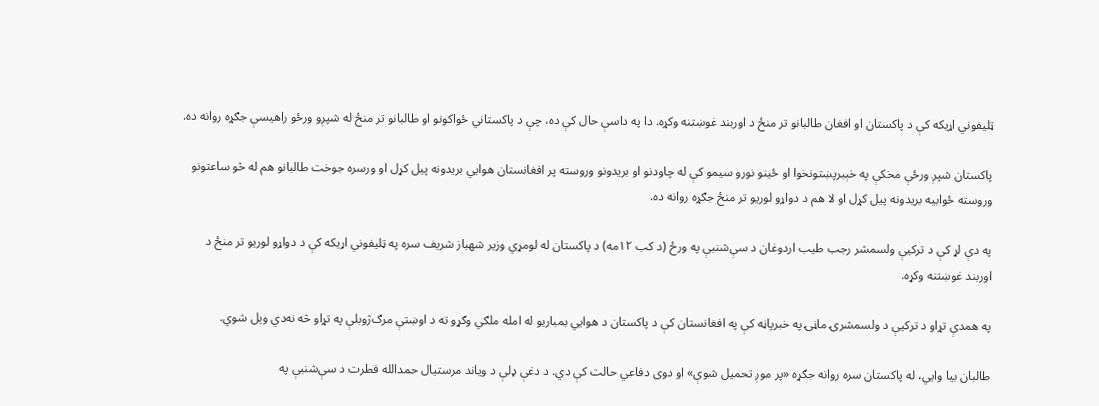ټلیفوني اړیکه کې د پاکستان او افغان طالبانو تر منځ د اوربند غوښتنه وکړه. دا په داسې حال کې ده، چې د پاکستاني ځواکونو او طالبانو تر منځ له شپږو ورځو راهیسې جګړه روانه ده.

پاکستان شپږ ورځې مخکې په خېبرپښتونخوا او ځينو نورو سیمو کې له چاودنو او بریدونو وروسته پر افغانستان هوايي بریدونه پیل کړل او ورسره جوخت طالبانو هم له څو ساعتونو وروسته ځوابیه بریدونه پيل کړل او لا هم د دواړو لوریو تر منځ جګړه روانه ده.

په دې لړ کې د ترکیې ولسمشر رجب طیب اردوغان د سې‌شنبې په ورځ (د کب ۱۲مه) د پاکستان له لومړي وزیر شهباز شریف سره په ټلیفوني اړیکه کې د دواړو لوریو تر منځ د اوربند غوښتنه وکړه.

په همدې تړاو د ترکیې د ولسمشرۍ ماڼۍ په خبرپاڼه کې په افغانستان کې د پاکستان د هوايي بمباریو له امله ملګي وګړو ته د اوښتې مرګ‌ژوبلې په تړاو څه نه‌دي ویل شوي.

طالبان بیا وايي، له پاکستان سره روانه جګړه «پر موږ تحمیل شوې» او دوی دفاعي حالت کې دي. د دغې ډلې د ویاند مرستیال حمدالله فطرت د سې‌شنبې په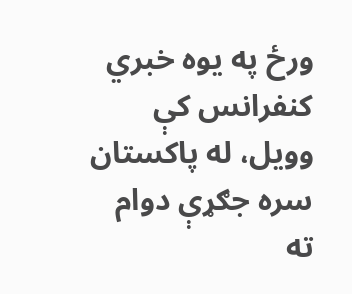ورځ په یوه خبري کنفرانس کې وویل، له پاکستان سره جګړې دوام ته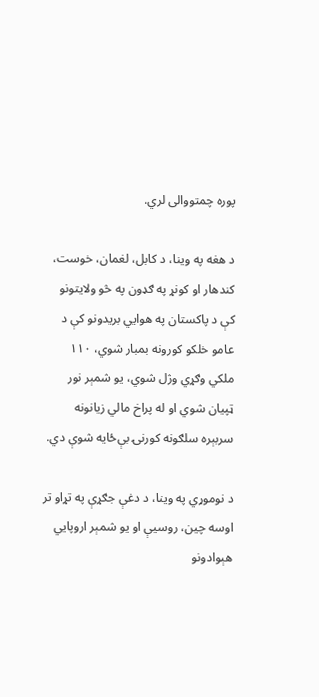پوره چمتووالی لري.

د هغه په وینا، د کابل، لغمان، خوست، کندهار او کونړ په ګډون په څو ولایتونو کې د پاکستان په هوايي بریدونو کې د عامو خلکو کورونه بمبار شوي، ۱۱۰ ملکي وګړي وژل شوي، یو شمېر نور ټپیان شوي او له پراخ مالي زیانونه سربېره سلګونه کورنۍ بې‌ځایه شوې دي.

د نوموړي په وینا، د دغې جګړې په تړاو تر اوسه چین، روسیې او یو شمېر اروپايي هېوادونو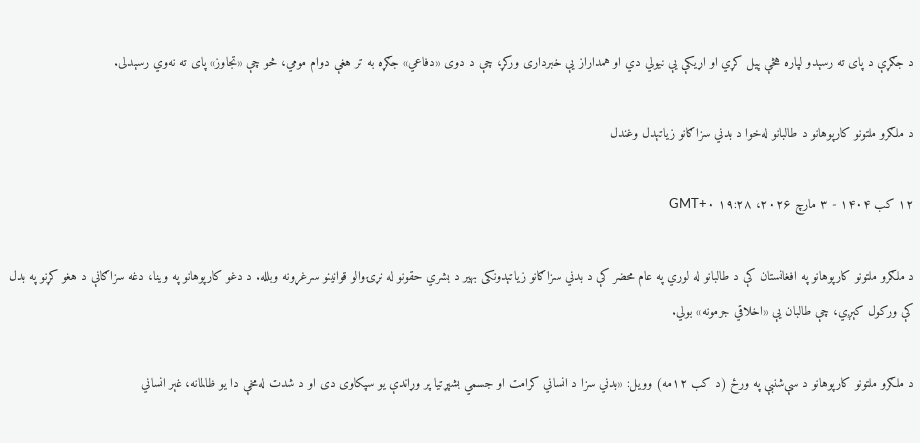د جګړې د پای ته رسېدو لپاره هڅې پیل کړي او اړیکې یې نیولي دي او همداراز یې خبرداری ورکړ، چې د دوی «دفاعي» جګړه به تر هغې دوام مومي، څو چې «تجاوز» پای ته نه‌وي رسېدلی.

د ملګرو ملتونو کارپوهانو د طالبانو له‌خوا د بدني سزاګانو زیاتېدل وغندل

۱۲ کب ۱۴۰۴ - ۳ مارچ ۲۰۲۶، ۱۹:۲۸ GMT+۰

د ملګرو ملتونو کارپوهانو په افغانستان کې د طالبانو له لوري په عام محضر کې د بدني سزاګانو زیاتېدونکی بهیر د بشري حقونو له نړۍوالو قوانینو سرغړونه وبلله. د دغو کارپوهانو په وینا، دغه سزاګانې د هغو کړنو په بدل کې ورکول کېږي، چې طالبان یې «اخلاقي جرمونه» بولي.

د ملګرو ملتونو کارپوهانو د سې‌شنبې په ورځ (د کب ۱۲مه) وویل: «بدني سزا د انساني کرامت او جسمي بشپړتیا پر وړاندې یو سپکاوی دی او د شدت له‌مخې دا یو ظالمانه، غېر انساني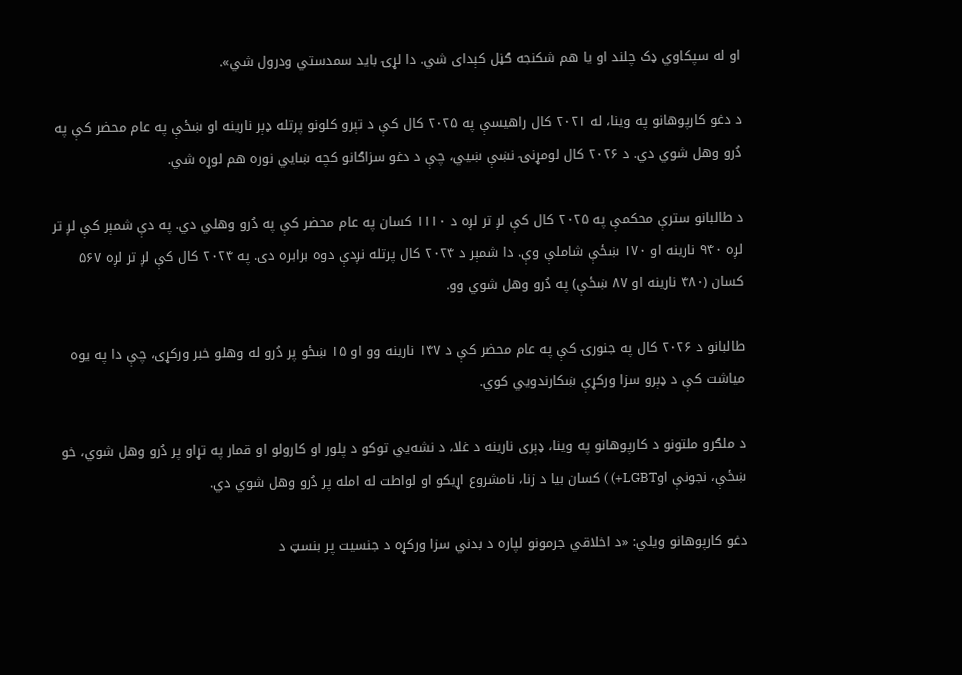او له سپکاوي ډک چلند او یا هم شکنجه ګڼل کېدای شي. دا لړۍ باید سمدستي ودرول شي».

د دغو کارپوهانو په وینا، له ۲۰۲۱ کال راهیسې په ۲۰۲۵ کال کې د تېرو کلونو پرتله ډېر نارینه او ښځې په عام محضر کې په دُرو وهل شوي دي. د ۲۰۲۶ کال لومړنۍ نښې ښيي، چې د دغو سزاګانو کچه ښايي نوره هم لوړه شي.

د طالبانو سترې محکمې په ۲۰۲۵ کال کې لږ تر لږه د ۱۱۱۰ کسان په عام محضر کې په دُرو وهلي دي. په دې شمېر کې لږ تر لږه ۹۴۰ نارینه او ۱۷۰ ښځې شاملې وې. دا شمېر د ۲۰۲۴ کال پرتله نږدې دوه برابره دی. په ۲۰۲۴ کال کې لږ تر لږه ۵۶۷ کسان (۴۸۰ نارینه او ۸۷ ښځې) په دُرو وهل شوي وو.

طالبانو د ۲۰۲۶ کال په جنورۍ کې په عام محضر کې د ۱۴۷ نارینه وو او ۱۵ ښځو پر دُرو له وهلو خبر ورکړی، چې دا په یوه میاشت کې د ډېرو سزا ورکړې ښکارندويي کوي.

د ملګرو ملتونو د کارپوهانو په وینا، ډېری نارینه د غلا، د نشه‌يي توکو د پلور او کارولو او قمار په تړاو پر دُرو وهل شوي، خو ښځې، نجونې اوLGBT+) ) کسان بیا د زنا، نامشروع اړیکو او لواطت له امله پر دُرو وهل شوي دي.

دغو کارپوهانو ویلي: «د اخلاقي جرمونو لپاره د بدني سزا ورکړه د جنسیت پر بنسټ د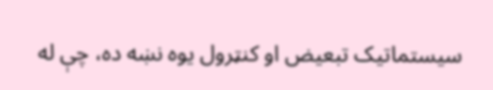سیستماتیک تبعیض او کنټرول یوه نښه ده، چې له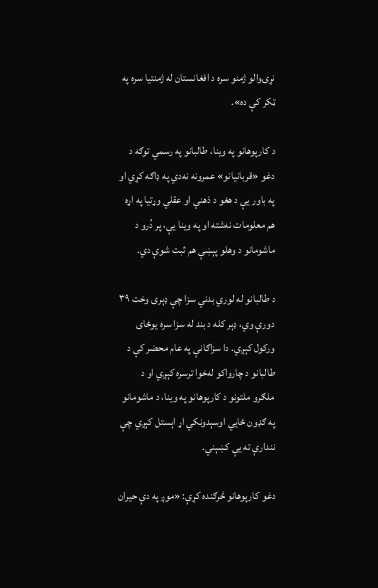نړۍوالو ژمنو سره د افغانستان له ژمنتیا سره په ټکر کې ده».

د کارپوهانو په وینا، طالبانو په رسمي توګه د دغو «قربانیانو» عمرونه نه‌دي په ډاګه کړي او په باور یې د هغو د ذهني او عقلي وړتیا په اړه هم معلومات نه‌شته او په وینا یې، پر دُرو د ماشومانو د وهلو پېښې هم ثبت شوې دي.

د طالبانو له لوري بدني سزا چې ډېری وخت ۳۹ دورې وي، ډېر کله د بند له سزا سره یوځای ورکول کېږي. دا سزاګانې په عام محضر کې د طالبانو د چارواکو له‌خوا ترسره کېږي او د ملګرو ملتونو د کارپوهانو په وینا، د ماشومانو په ګډون ځايي اوسېدونکي اړ اېستل کېږي چې نندارې ته یې کښېني.

دغو کارپوهانو څرګنده کړې: «موږ په دې حیران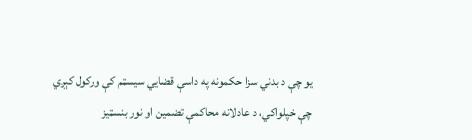یو چې د بدني سزا حکمونه په داسې قضایي سیسټم کې ورکول کېږي چې خپلواکي، د عادلانه محاکمې تضمین او نور بنسټیز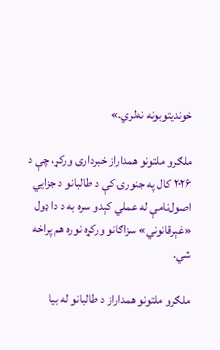خوندیتوبونه نه‌لري.»

ملګرو ملتونو همداراز خبرداری ورکړ، چې د ۲۰۲۶ کال په جنورۍ کې د طالبانو د جزايي اصول‌نامې له عملي کېدو سره به د دا ډول «غېرقانوني» سزاګانو ورکړه نوره هم پراخه شي.

ملګرو ملتونو همداراز د طالبانو له بیا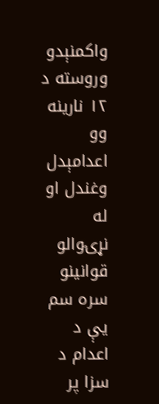واکمنېدو وروسته د ۱۲ نارینه وو اعدامېدل وغندل او له نړۍوالو قوانینو سره سم یې د اعدام د سزا پر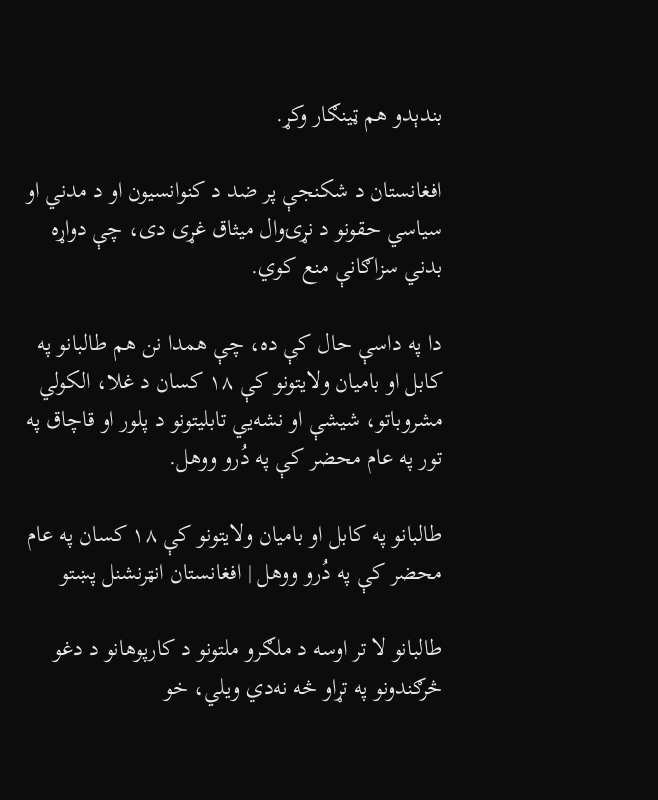بندېدو هم ټینګار وکړ.

افغانستان د شکنجې پر ضد د کنوانسیون او د مدني او سیاسي حقونو د نړۍوال میثاق غړی دی، چې دواړه بدني سزاګانې منع کوي.

دا په داسې حال کې ده، چې همدا نن هم طالبانو په کابل او بامیان ولایتونو کې ۱۸ کسان د غلا، الکولي مشروباتو، شیشې او نشه‌یي تابلیتونو د پلور او قاچاق په تور په عام محضر کې په دُرو ووهل.

طالبانو په کابل او بامیان ولایتونو کې ۱۸ کسان په عام محضر کې په دُرو ووهل | افغانستان انټرنشنل پښتو

طالبانو لا تر اوسه د ملګرو ملتونو د کارپوهانو د دغو څرګندونو په تړاو څه نه‌دي ویلي، خو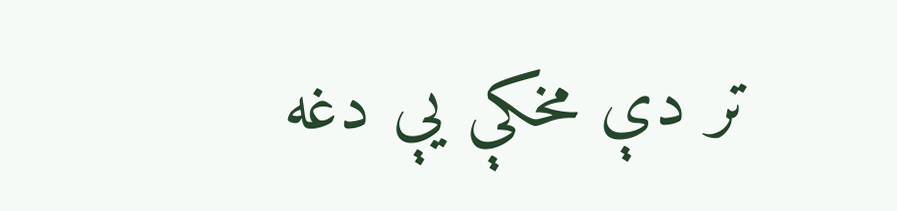تر دې مخکې یې دغه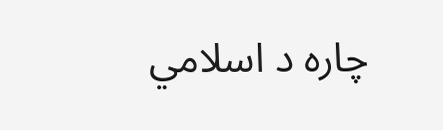چاره د اسلامي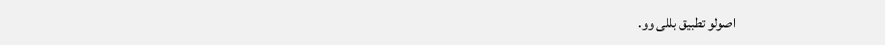اصولو تطبیق بللی وو.